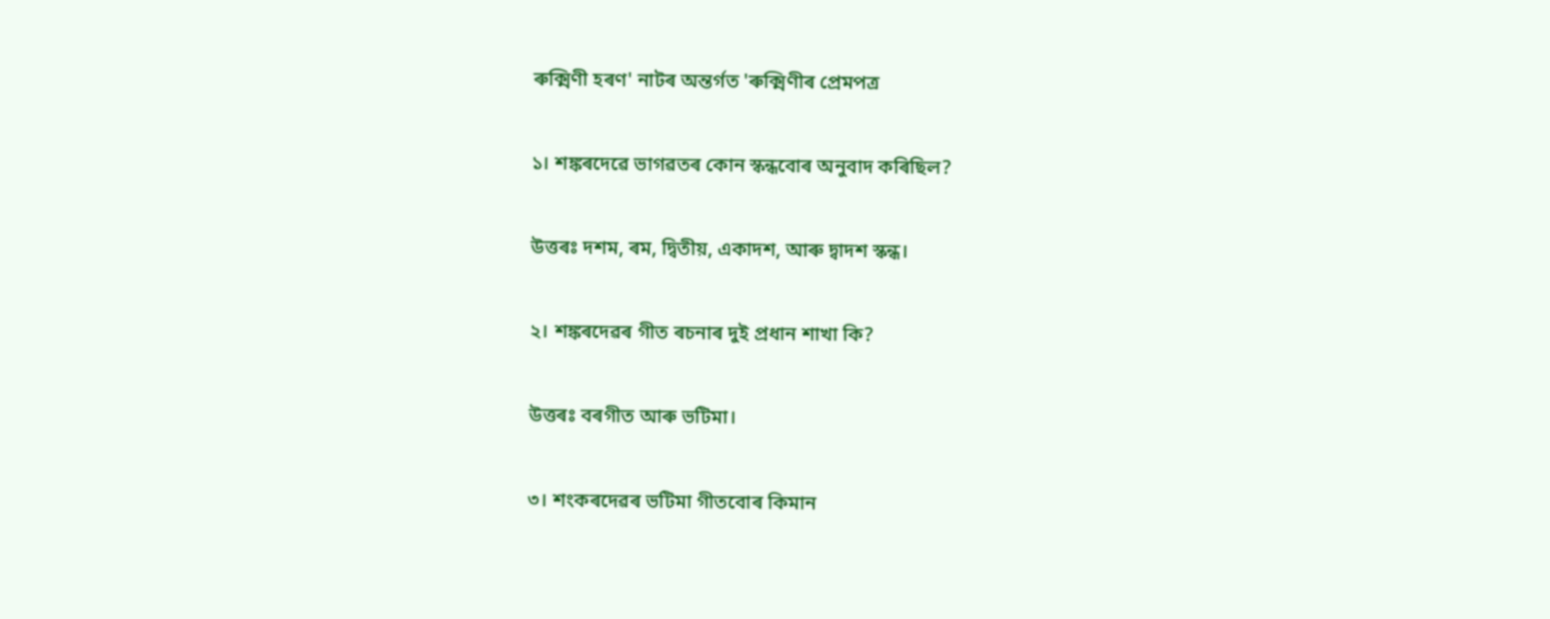ৰুক্মিণী হৰণ' নাটৰ অন্তৰ্গত 'ৰুক্মিণীৰ প্ৰেমপত্র

১। শঙ্কৰদেৱে ভাগৱতৰ কোন স্কন্ধবোৰ অনুবাদ কৰিছিল?

উত্তৰঃ দশম, ৰম, দ্বিতীয়, একাদশ, আৰু দ্বাদশ স্কন্ধ।

২। শঙ্কৰদেৱৰ গীত ৰচনাৰ দুই প্রধান শাখা কি?

উত্তৰঃ বৰগীত আৰু ভটিমা।

৩। শংকৰদেৱৰ ভটিমা গীতবোৰ কিমান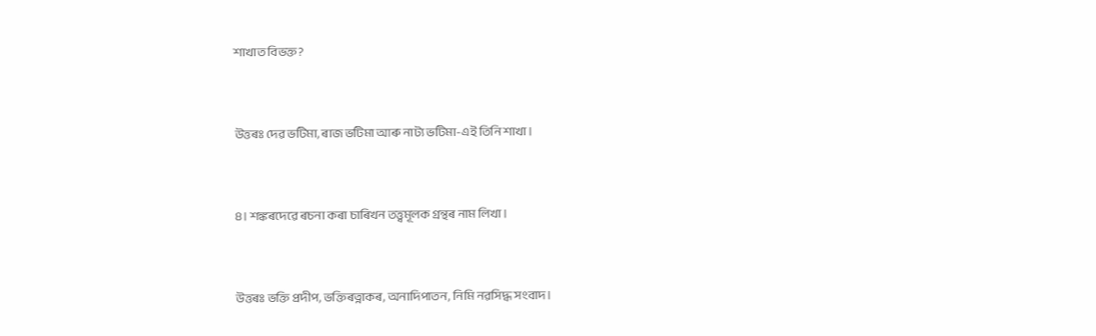শাখাত বিভক্ত?


উত্তৰঃ দেৱ ভটিমা, ৰাজ ভটিমা আৰু নাট্য ভটিমা-এই তিনি শাখা।


৪। শঙ্কৰদেৱে ৰচনা কৰা চাৰিখন তত্ত্বমূলক গ্ৰন্থৰ নাম লিখা।


উত্তৰঃ ভক্তি প্রদীপ, ভক্তিৰত্নাকৰ, অনাদিপাতন, নিমি নৱসিদ্ধ সংবাদ।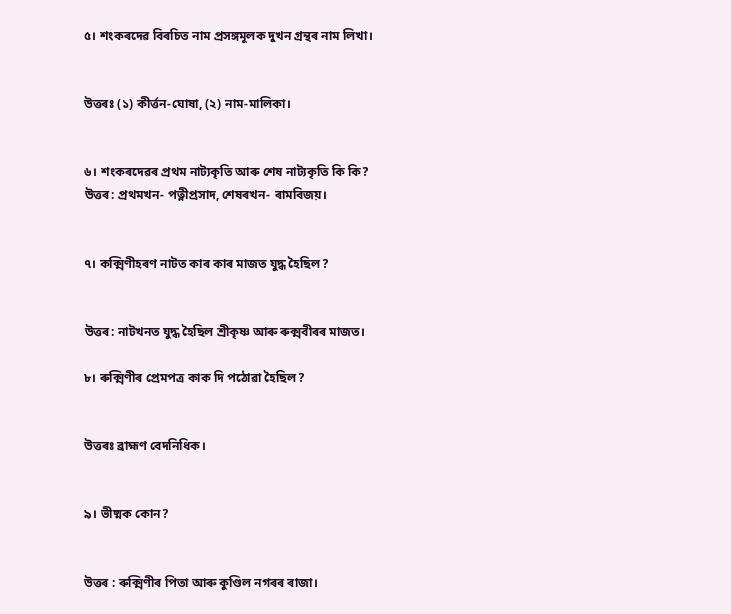৫। শংকৰদেৱ বিৰচিত নাম প্ৰসঙ্গমূলক দুখন গ্ৰন্থৰ নাম লিখা।


উত্তৰঃ (১) কীৰ্ত্তন-ঘোষা, (২) নাম-মালিকা।


৬। শংকৰদেৱৰ প্ৰথম নাট্যকৃতি আৰু শেষ নাট্যকৃতি কি কি? উত্তৰ: প্ৰথমখন- পত্নীপ্রসাদ, শেষৰখন- ৰামবিজয়।


৭। কক্মিণীহৰণ নাটত কাৰ কাৰ মাজত যুদ্ধ হৈছিল?


উত্তৰ: নাটখনত যুদ্ধ হৈছিল শ্রীকৃষ্ণ আৰু ৰুক্মবীৰৰ মাজত।

৮। ৰুক্মিণীৰ প্ৰেমপত্ৰ কাক দি পঠোৱা হৈছিল?


উত্তৰঃ ব্রাহ্মণ বেদনিধিক।


৯। ভীষ্মক কোন?


উত্তৰ : ৰুক্মিণীৰ পিতা আৰু কুণ্ডিল নগৰৰ ৰাজা।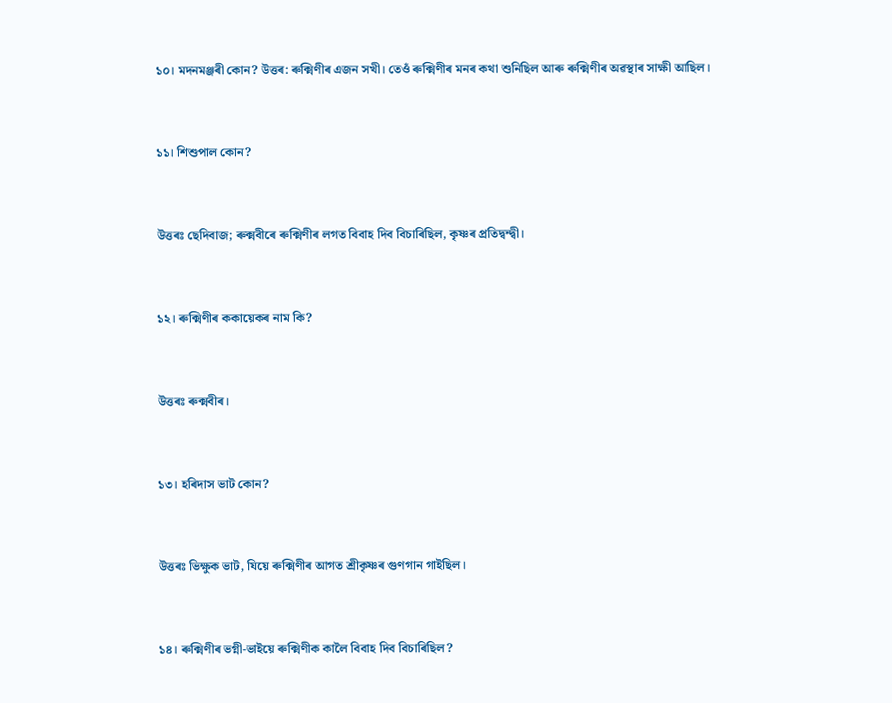১০। মদনমঞ্জৰী কোন? উত্তৰ: ৰুক্মিণীৰ এজন সখী। তেওঁ ৰুক্মিণীৰ মনৰ কথা শুনিছিল আৰু ৰুক্মিণীৰ অৱস্থাৰ সাক্ষী আছিল।


১১। শিশুপাল কোন?


উত্তৰঃ ছেদিবাজ; ৰুক্মবীৰে ৰুক্মিণীৰ লগত বিবাহ দিব বিচাৰিছিল, কৃষ্ণৰ প্রতিদ্বন্দ্বী।


১২। ৰুক্মিণীৰ ককায়েকৰ নাম কি?


উত্তৰঃ ৰুক্মবীৰ।


১৩। হৰিদাস ভাট কোন?


উত্তৰঃ ভিক্ষুক ভাট, যিয়ে ৰুক্মিণীৰ আগত শ্রীকৃষ্ণৰ গুণগান গাইছিল।


১৪। ৰুক্মিণীৰ ভগ্নী-ভাইয়ে ৰুক্মিণীক কালৈ বিবাহ দিব বিচাৰিছিল?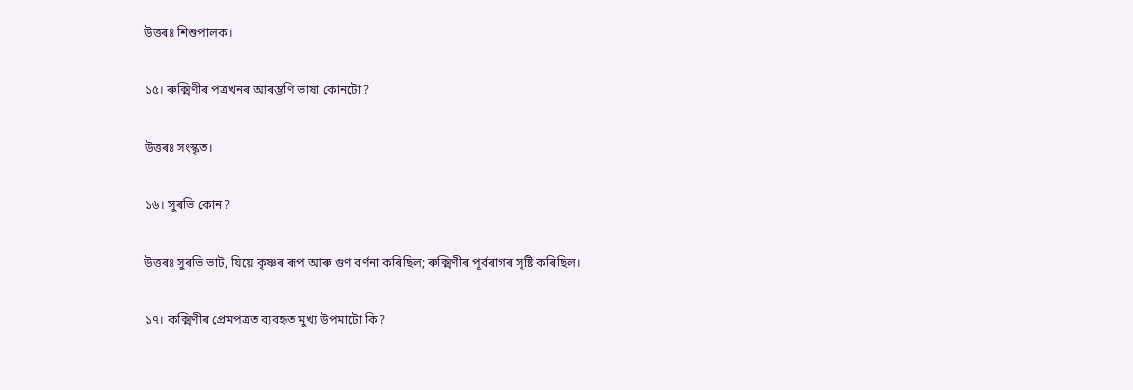উত্তৰঃ শিশুপালক।


১৫। ৰুক্মিণীৰ পত্ৰখনৰ আৰম্ভণি ভাষা কোনটো?


উত্তৰঃ সংস্কৃত।


১৬। সুৰভি কোন?


উত্তৰঃ সুৰভি ভাট, যিয়ে কৃষ্ণৰ ৰূপ আৰু গুণ বৰ্ণনা কৰিছিল; ৰুক্মিণীৰ পূৰ্বৰাগৰ সৃষ্টি কৰিছিল।


১৭। কক্মিণীৰ প্রেমপত্রত ব্যবহৃত মুখ্য উপমাটো কি?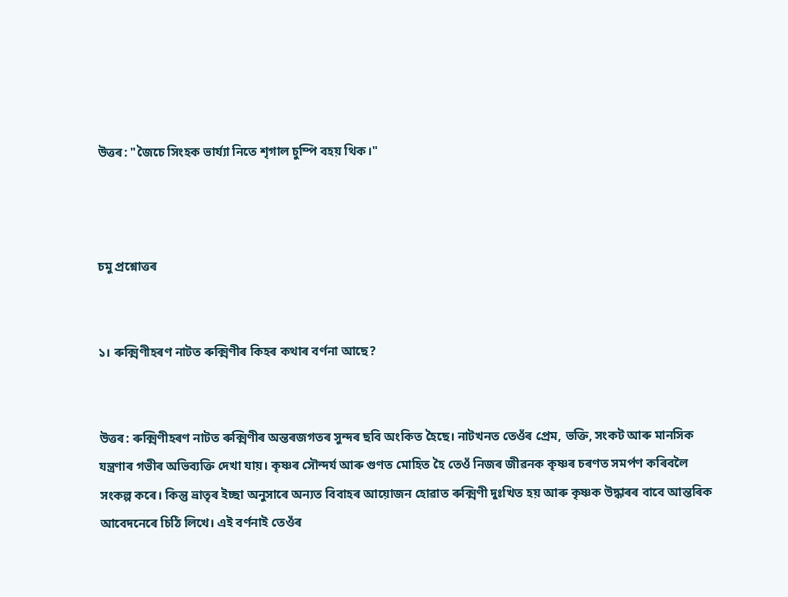উত্তৰ: "জৈচে সিংহক ভাৰ্য্যা নিতে শৃগাল চুম্পি বহয় থিক।"



চমু প্রশ্নোত্তৰ


১। ৰুক্মিণীহৰণ নাটত ৰুক্মিণীৰ কিহৰ কথাৰ বৰ্ণনা আছে?


উত্তৰ: ৰুক্মিণীহৰণ নাটত ৰুক্মিণীৰ অন্তৰজগতৰ সুন্দৰ ছবি অংকিত হৈছে। নাটখনত তেওঁৰ প্রেম, ভক্তি, সংকট আৰু মানসিক যন্ত্ৰণাৰ গভীৰ অভিব্যক্তি দেখা যায়। কৃষ্ণৰ সৌন্দৰ্য আৰু গুণত মোহিত হৈ তেওঁ নিজৰ জীৱনক কৃষ্ণৰ চৰণত সমৰ্পণ কৰিবলৈ সংকল্প কৰে। কিন্তু ভ্ৰাতৃৰ ইচ্ছা অনুসাৰে অন্যত বিবাহৰ আয়োজন হোৱাত ৰুক্মিণী দুঃখিত হয় আৰু কৃষ্ণক উদ্ধাৰৰ বাবে আন্তৰিক আবেদনেৰে চিঠি লিখে। এই বৰ্ণনাই তেওঁৰ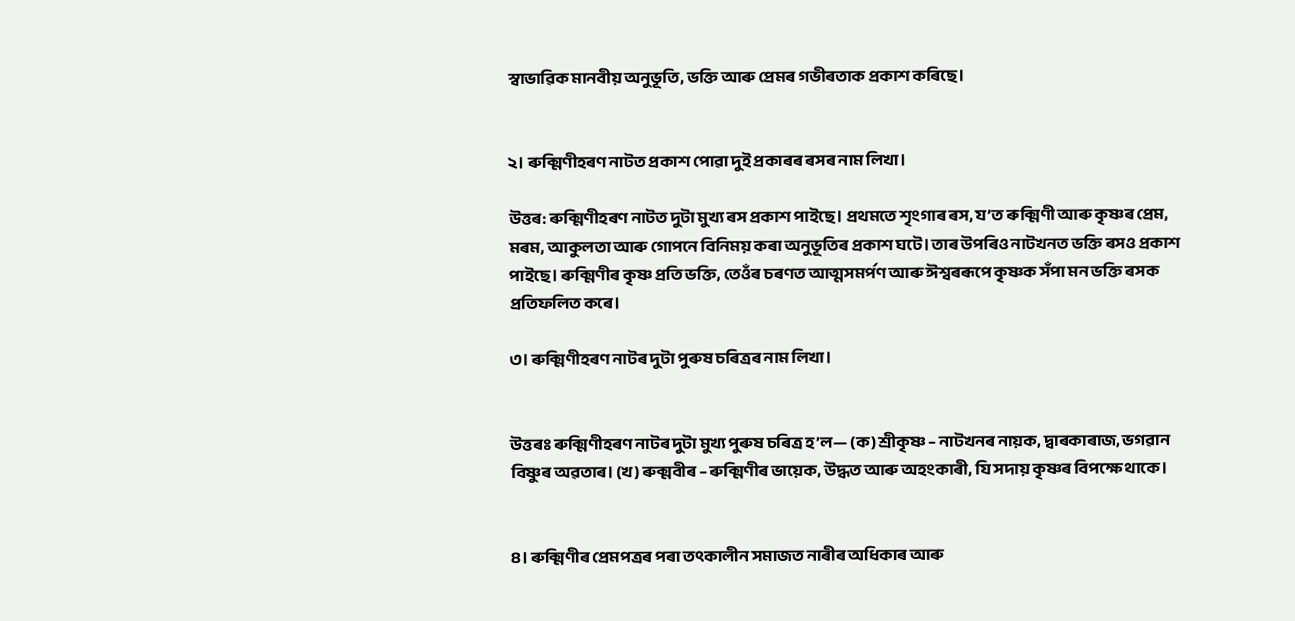স্বাভাৱিক মানবীয় অনুভূতি, ভক্তি আৰু প্রেমৰ গভীৰতাক প্ৰকাশ কৰিছে।


২। ৰুক্মিণীহৰণ নাটত প্ৰকাশ পোৱা দুই প্ৰকাৰৰ ৰসৰ নাম লিখা।

উত্তৰ: ৰুক্মিণীহৰণ নাটত দুটা মুখ্য ৰস প্ৰকাশ পাইছে। প্ৰথমতে শৃংগাৰ ৰস, য’ত ৰুক্মিণী আৰু কৃষ্ণৰ প্ৰেম, মৰম, আকুলতা আৰু গোপনে বিনিময় কৰা অনুভূতিৰ প্ৰকাশ ঘটে। তাৰ উপৰিও নাটখনত ভক্তি ৰসও প্ৰকাশ পাইছে। ৰুক্মিণীৰ কৃষ্ণ প্ৰতি ভক্তি, তেওঁৰ চৰণত আত্মসমৰ্পণ আৰু ঈশ্বৰৰূপে কৃষ্ণক সঁপা মন ভক্তি ৰসক প্ৰতিফলিত কৰে।

৩। ৰুক্মিণীহৰণ নাটৰ দুটা পুৰুষ চৰিত্ৰৰ নাম লিখা।


উত্তৰঃ ৰুক্মিণীহৰণ নাটৰ দুটা মুখ্য পুৰুষ চৰিত্ৰ হ’ল— (ক) শ্রীকৃষ্ণ – নাটখনৰ নায়ক, দ্বাৰকাৰাজ, ভগৱান বিষ্ণুৰ অৱতাৰ। (খ) ৰুক্মবীৰ – ৰুক্মিণীৰ ভায়েক, উদ্ধত আৰু অহংকাৰী, যি সদায় কৃষ্ণৰ বিপক্ষে থাকে।


৪। ৰুক্মিণীৰ প্ৰেমপত্ৰৰ পৰা তৎকালীন সমাজত নাৰীৰ অধিকাৰ আৰু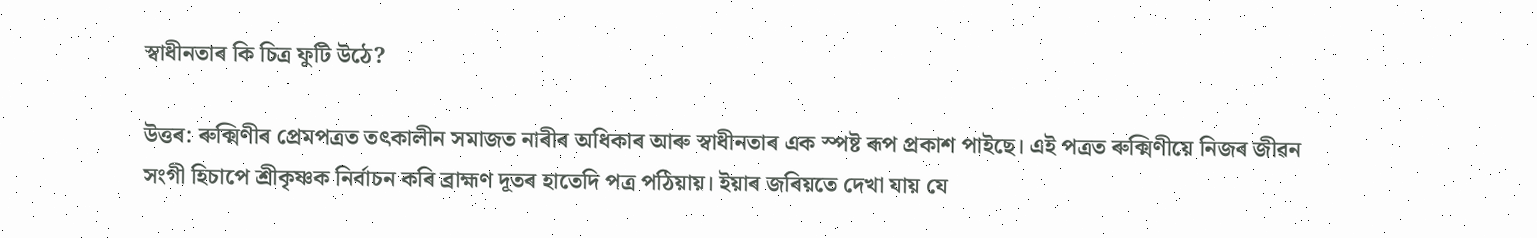স্বাধীনতাৰ কি চিত্র ফুটি উঠে?

উত্তৰ: ৰুক্মিণীৰ প্ৰেমপত্ৰত তৎকালীন সমাজত নাৰীৰ অধিকাৰ আৰু স্বাধীনতাৰ এক স্পষ্ট ৰূপ প্ৰকাশ পাইছে। এই পত্ৰত ৰুক্মিণীয়ে নিজৰ জীৱন সংগী হিচাপে শ্রীকৃষ্ণক নিৰ্বাচন কৰি ব্ৰাহ্মণ দূতৰ হাতেদি পত্ৰ পঠিয়ায়। ইয়াৰ জৰিয়তে দেখা যায় যে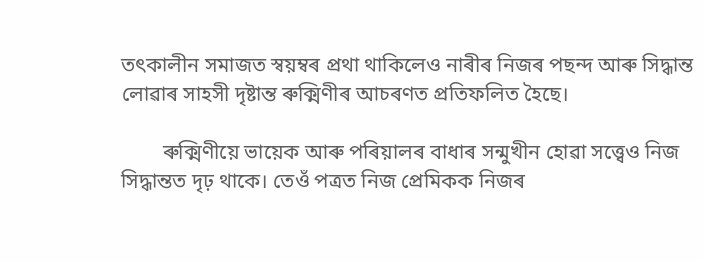তৎকালীন সমাজত স্বয়ম্বৰ প্ৰথা থাকিলেও নাৰীৰ নিজৰ পছন্দ আৰু সিদ্ধান্ত লোৱাৰ সাহসী দৃষ্টান্ত ৰুক্মিণীৰ আচৰণত প্ৰতিফলিত হৈছে।

        ৰুক্মিণীয়ে ভায়েক আৰু পৰিয়ালৰ বাধাৰ সন্মুখীন হোৱা সত্ত্বেও নিজ সিদ্ধান্তত দৃঢ় থাকে। তেওঁ পত্ৰত নিজ প্ৰেমিকক নিজৰ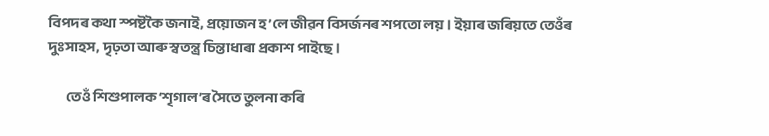বিপদৰ কথা স্পষ্টকৈ জনাই, প্ৰয়োজন হ’লে জীৱন বিসৰ্জনৰ শপতো লয়। ইয়াৰ জৰিয়তে তেওঁৰ দুঃসাহস, দৃঢ়তা আৰু স্বতন্ত্ৰ চিন্তাধাৰা প্ৰকাশ পাইছে।

        তেওঁ শিশুপালক ‘শৃগাল’ৰ সৈতে তুলনা কৰি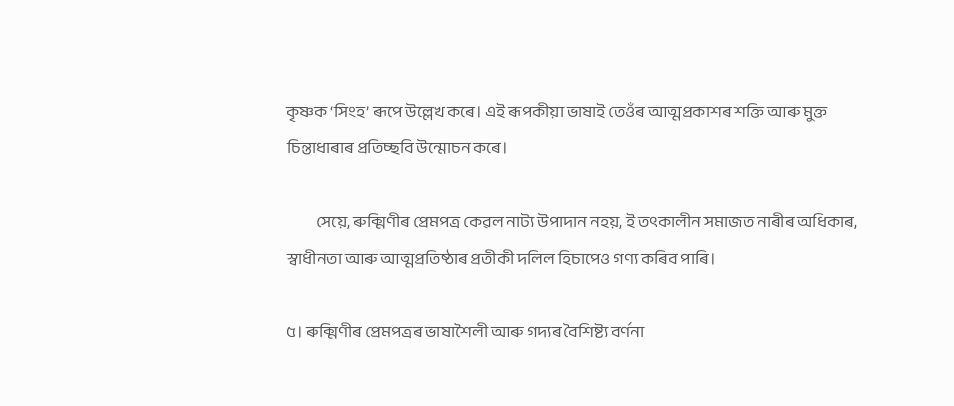কৃষ্ণক ‘সিংহ’ ৰূপে উল্লেখ কৰে। এই ৰূপকীয়া ভাষাই তেওঁৰ আত্মপ্ৰকাশৰ শক্তি আৰু মুক্ত চিন্তাধাৰাৰ প্ৰতিচ্ছবি উন্মোচন কৰে।

          সেয়ে, ৰুক্মিণীৰ প্ৰেমপত্ৰ কেৱল নাট্য উপাদান নহয়, ই তৎকালীন সমাজত নাৰীৰ অধিকাৰ, স্বাধীনতা আৰু আত্মপ্ৰতিষ্ঠাৰ প্ৰতীকী দলিল হিচাপেও গণ্য কৰিব পাৰি।

৫। ৰুক্মিণীৰ প্ৰেমপত্ৰৰ ভাষাশৈলী আৰু গদ্যৰ বৈশিষ্ট্য বর্ণনা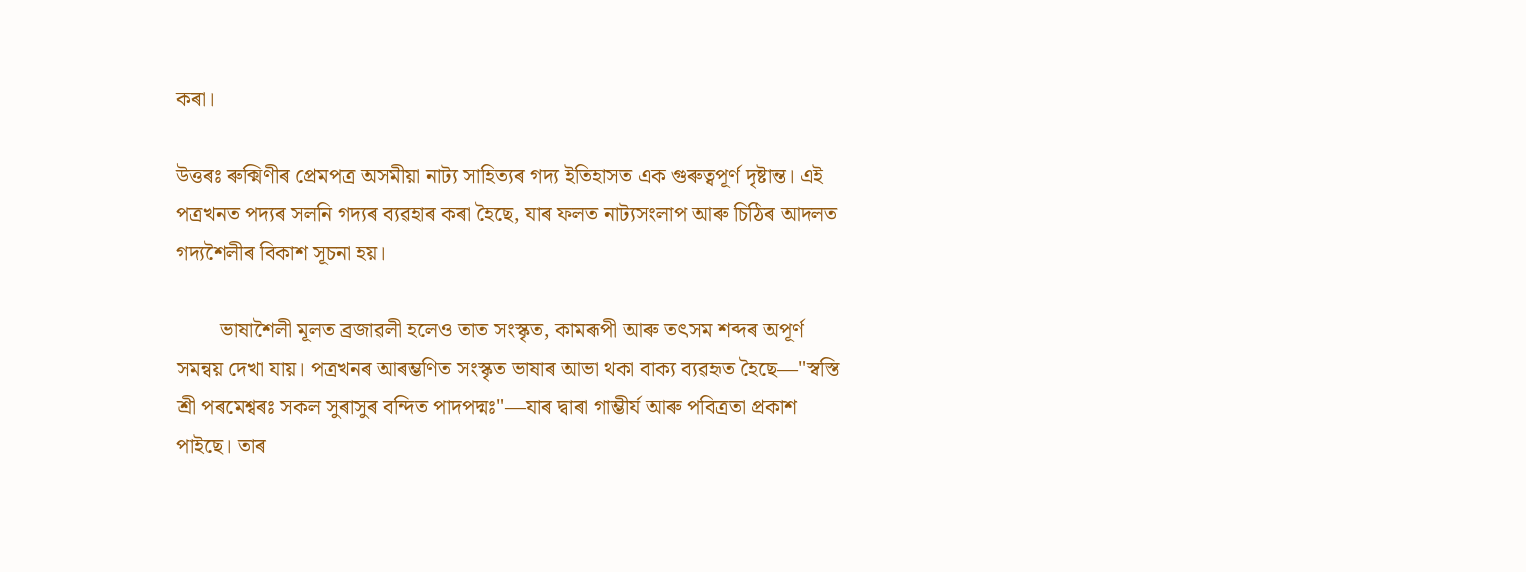কৰা।

উত্তৰঃ ৰুক্মিণীৰ প্ৰেমপত্ৰ অসমীয়া নাট্য সাহিত্যৰ গদ্য ইতিহাসত এক গুৰুত্বপূর্ণ দৃষ্টান্ত। এই পত্ৰখনত পদ্যৰ সলনি গদ্যৰ ব্যৱহাৰ কৰা হৈছে, যাৰ ফলত নাট্যসংলাপ আৰু চিঠিৰ আদলত গদ্যশৈলীৰ বিকাশ সূচনা হয়।

        ভাষাশৈলী মূলত ব্ৰজাৱলী হলেও তাত সংস্কৃত, কামৰূপী আৰু তৎসম শব্দৰ অপূৰ্ণ সমন্বয় দেখা যায়। পত্ৰখনৰ আৰম্ভণিত সংস্কৃত ভাষাৰ আভা থকা বাক্য ব্যৱহৃত হৈছে—"স্বস্তি শ্রী পৰমেশ্বৰঃ সকল সুৰাসুৰ বন্দিত পাদপদ্মঃ"—যাৰ দ্বাৰা গাম্ভীৰ্য আৰু পবিত্ৰতা প্ৰকাশ পাইছে। তাৰ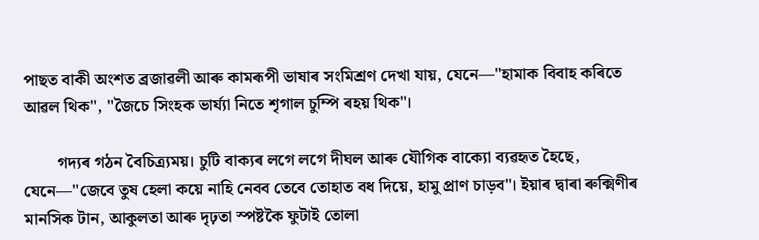পাছত বাকী অংশত ব্ৰজাৱলী আৰু কামৰূপী ভাষাৰ সংমিশ্ৰণ দেখা যায়, যেনে—"হামাক বিবাহ কৰিতে আৱল থিক", "জৈচে সিংহক ভাৰ্য্যা নিতে শৃগাল চুম্পি ৰহয় থিক"।

        গদ্যৰ গঠন বৈচিত্র্যময়। চুটি বাক্যৰ লগে লগে দীঘল আৰু যৌগিক বাক্যো ব্যৱহৃত হৈছে, যেনে—"জেবে তুষ হেলা কয়ে নাহি নেবব তেবে তোহাত বধ দিয়ে, হামু প্ৰাণ চাড়ব"। ইয়াৰ দ্বাৰা ৰুক্মিণীৰ মানসিক টান, আকুলতা আৰু দৃঢ়তা স্পষ্টকৈ ফুটাই তোলা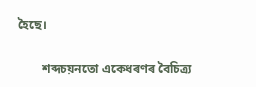হৈছে।

        শব্দচয়নতো একেধৰণৰ বৈচিত্র্য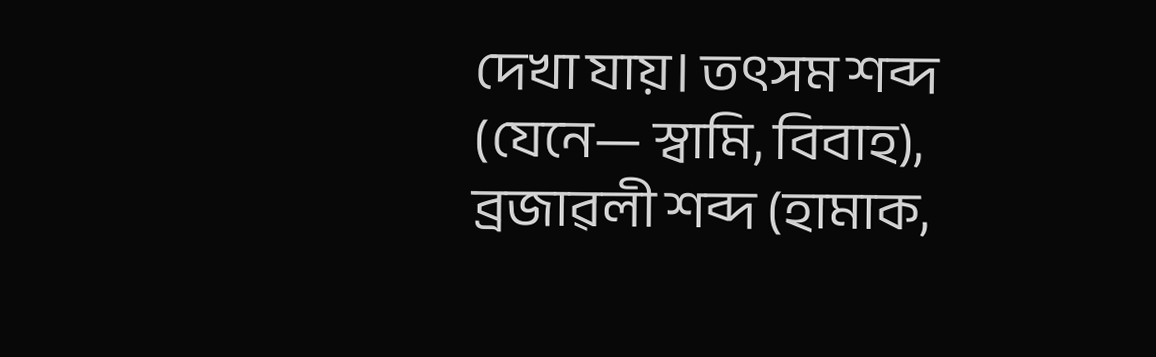দেখা যায়। তৎসম শব্দ (যেনে— স্বামি, বিবাহ), ব্ৰজাৱলী শব্দ (হামাক,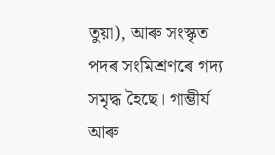তুয়া), আৰু সংস্কৃত পদৰ সংমিশ্ৰণৰে গদ্য সমৃদ্ধ হৈছে। গাম্ভীৰ্য আৰু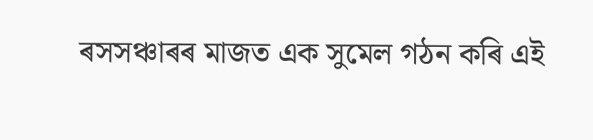ৰসসঞ্চাৰৰ মাজত এক সুমেল গঠন কৰি এই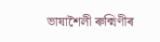ভাষাশৈলী ৰুক্মিণীৰ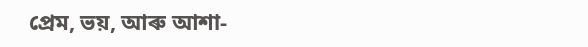প্ৰেম, ভয়, আৰু আশা-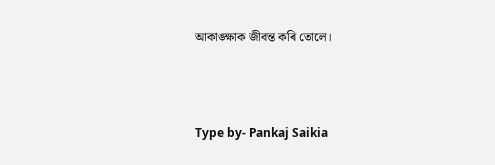আকাঙ্ক্ষাক জীবন্ত কৰি তোলে।



Type by- Pankaj Saikia